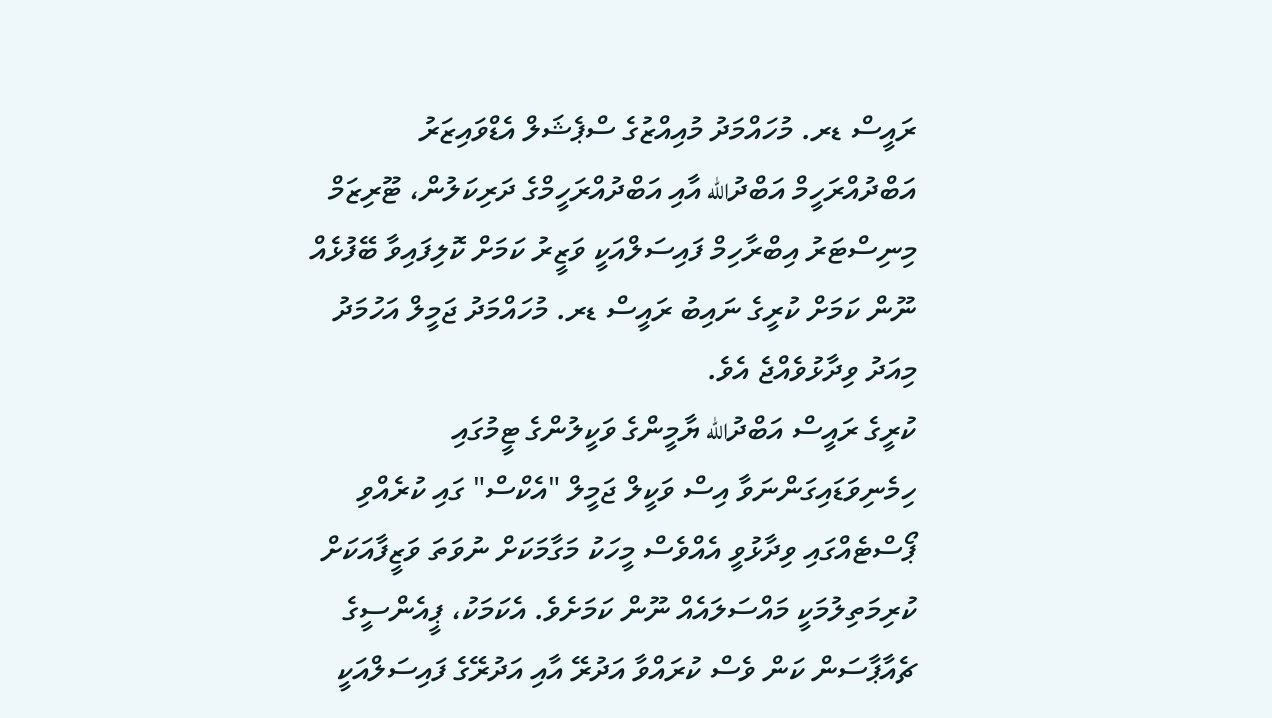ރައީސް ޑރ. މުހައްމަދު މުއިއްޒުގެ ސްޕެޝަލް އެޑްވައިޒަރު އަބްދުއްރަހީމް އަބްދުالله އާއި އަބްދުއްރަހީމްގެ ދަރިކަލުން، ޓޫރިޒަމް މިނިސްޓަރު އިބްރާހިމް ފައިސަލްއަކީ ވަޒީރު ކަމަށް ކޮލިފައިވާ ބޭފުޅެއް ނޫން ކަމަށް ކުރީގެ ނައިބު ރައީސް ޑރ. މުހައްމަދު ޖަމީލް އަހުމަދު މިއަދު ވިދާޅުވެއްޖެ އެވެ.
ކުރީގެ ރައީސް އަބްދުالله ޔާމީންގެ ވަކީލުންގެ ޓީމުގައި ހިމެނިވަޑައިގަންނަވާ އިސް ވަކީލް ޖަމީލް "އެކްސް" ގައި ކުރެއްވި ޕޯސްޓެއްގައި ވިދާޅުވީ އެއްވެސް މީހަކު މަގާމަކަށް ނުވަތަ ވަޒީފާއަކަށް ކުރިމަތިލުމަކީ މައްސަލައެއް ނޫން ކަމަށެވެ. އެކަމަކު، ޕީއެންސީގެ ޗެއާޕާސަން ކަން ވެސް ކުރައްވާ އަދުރޭ އާއި އަދުރޭގެ ފައިސަލްއަކީ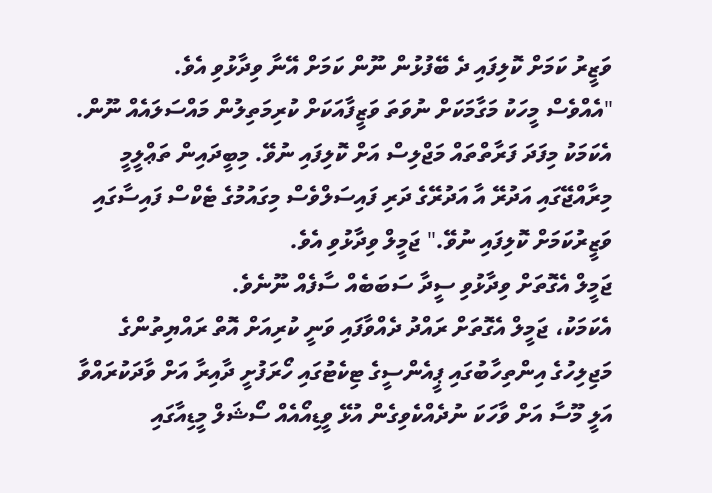ވަޒީރު ކަމަށް ކޮލިފައި ދެ ބޭފުޅުން ނޫން ކަމަށް އޭނާ ވިދާޅުވި އެވެ.
"އެއްވެސް މީހަކު މަގާމަކަށް ނުވަތަ ވަޒީފާއަކަށް ކުރިމަތިލުން މައްސަލައެއް ނޫން. އެކަމަކު މިފަދަ ފަރާތްތައް މަޖްލިސް އަށް ކޮލިފައި ނުވޭ. މިބީދައިން ތަޢްލީމީ މިރާއްޖޭގައި އަދުރޭ އާ އަދުރޭގެ ދަރި ފައިސަލްވެސް މިގައުމުގެ ޓެކްސް ފައިސާގައި ވަޒީރުކަމަށް ކޮލިފައި ނުވޭ." ޖަމީލް ވިދާޅުވި އެވެ.
ޖަމީލް އެގޮތަށް ވިދާޅުވި ސީދާ ސަބަބެއް ސާފެއް ނޫނެވެ.
އެކަމަކު، ޖަމީލް އެގޮތަށް ރައްދު ދެއްވާފައި ވަނީ ކުރިއަށް އޮތް ރައްޔިތުންގެ މަޖިލިހުގެ އިންތިހާބުގައި ޕީއެންސީގެ ޓިކެޓުގައި ހޯރަފުށީ ދާއިރާ އަށް ވާދަކުރައްވާ އަލީ މޫސާ އަށް ވާހަކަ ނުދެއްކެވިގެން އުޅޭ ވީޑިއޯއެއް ސޯޝަލް މީޑިއާގައި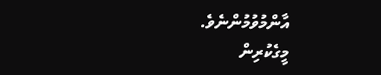އާންމުވުމުންނެވެ.
މީގެކުރިން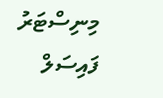މިނިސްޓަރު ފައިސަލް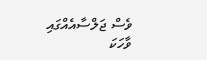ވެސް ޖަލްސާއެއްގައި ވާހަކަ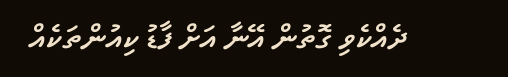ދެއްކެވި ގޮތުން އޭނާ އަށް ފާޑު ކިއުންތަކެއް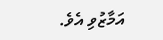އަމާޒުވި އެވެ.